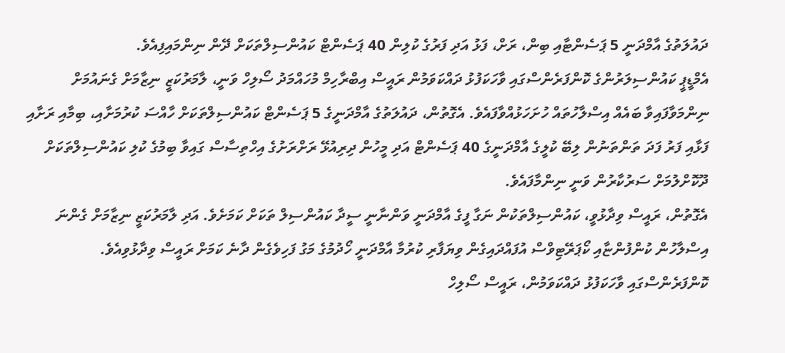ދައުލަތުގެ އާމްދަނީ 5 ޕަސެންޓާއި ބިން، ރަށް، ފަޅު އަދި ފަރުގެ ކުލިން 40 ޕަސެންޓް ކައުންސިލްތަކަށް ދޭން ނިންމައިފިއެވެ.
އެމްޑީޕީ ކައުންސިލަރުންގެ ކޮންފަރެންސްގައި ވާހަކަފުޅު ދައްކަވަމުން ރައީސް އިބްރާހިމް މުހައްމަދު ސޯލިހް ވަނީ، ލާމަރުކަޒީ ނިޒާމަށް ގެނައުމަށް ނިންމަވާފައިވާ ބައެއް އިސްލާހުތައް ހުށަހަޅުއްވާފައެވެ. އެގޮތުން، ދައުލަތުގެ އާމްދަނީގެ 5 ޕަސެންޓް ކައުންސިލްތަކަށް ހާއްސަ ކުރުމަށާއި، ބިމާއި ރަށާއި ފަޅާއި ފަރު ފަދަ ތަންތަނުން ލިބޭ ކުލީގެ އާމްދަނީގެ 40 ޕަސެންޓް އަދި މީހުން ދިރިއުޅޭ ރަށްރަށުގެ އިހްތިސާސް ގައިވާ ބިމުގެ ކުލި ކައުންސިލްތަކަށް ދޫކޮށްލުމަށް ސަރުކާރުން ވަނީ ނިންމާފައެވެ.
އެގޮތުން، ރައީސް ވިދާޅުވީ، ކައުންސިލްތަކުން ނަގާ ފީގެ އާމްދަނީ ވަންނާނީ ސީދާ ކައުންސިލް ތަކަށް ކަމަށެވެ. އަދި ލާމަރުކަޒީ ނިޒާމަށް ގެންނަ އިސްލާހުން ކުންފުންޏާއި ކޯޕަރޭޓިވްސް އުފައްދައިގެން ވިޔަފާރި ކުރުމާ އާމްދަނީ ހޯދުމުގެ މަގު ފަހިވެގެން ދާނެ ކަމަށް ރައީސް ވިދާޅުވިއެވެ.
ކޮންފަރެންސްގައި ވާހަކަފުޅު ދައްކަވަމުން، ރައީސް ސޯލިހް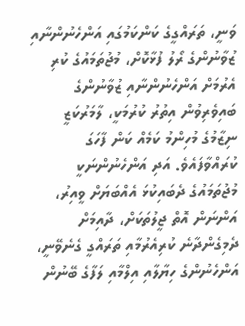ވަނީ، ތަރައްގީގެ ކަންކަމުގައި އަންހެނުންނާއި ޒުވާނުންގެ ރޯލު ފުޅާކޮށް، މުޖުތަމައުގެ ކުރި އެރުމަށް އަންހެނުންނާއި ޒުވާނުންގެ ބައިވެރިވުން އިތުރު ކުރުމަކީ، ލާމަރުކަޒީ ނިޒާމުގެ މުހިންމު ކަމެއް ކަން ފާހަގަ ކުރައްވާފައެވެ. އަދި އަންހެނުންނަކީ މުޖުތަމައުގެ ދެބައިކުޅަ އެއްބަޔަށް ވީއިރު، އަންނަން އޮތް ޖީލުތަކަށް، ދާއިމަށް ދެމިގެންދާނެ ކުރިއެރުމާއި ތަރައްގީ ގެނެވޭނީ، އަންހެނުންގެ ހިޔާލާއި އިލްމާއި ލަފާގެ ބޭނުން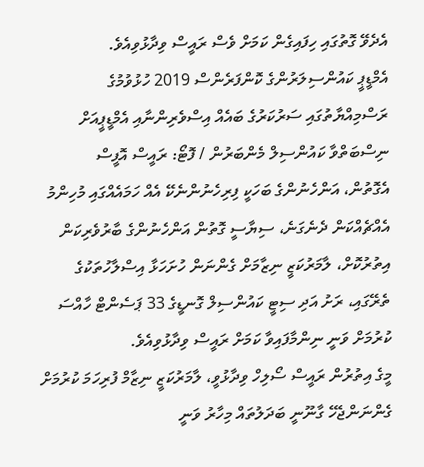އެދެވޭ ގޮތުގައި ހިފައިގެން ކަމަށް ވެސް ރައީސް ވިދާޅުވިއެވެ.
އެމްޑީޕީ ކައުންސިލަރުންގެ ކޮންފަރެންސް 2019 ހުޅުވުމުގެ ރަސްމިއްޔާތުގައި ސަރުކަރުގެ ބައެއް އިސްވެރިންނާއި އެމްޑީޕީއަށް ނިސްބަތްވާ ކައުންސިލް މެންބަރުން / ފޮޓޯ: ރައީސް އޮފީސް
އެގޮތުން، އަންހެނުންގެ ބަހަކީ ފިރިހެނުންނެކޭ އެއް ހަމައެއްގައި މުހިންމު އެއްޗެއްކަން ދެނެގަނެ، ސިޔާސީ ގޮތުން އަންހެނުންގެ ބާރުވެރިކަން އިތުރުކޮށް، ލާމަރުކަޒީ ނިޒާމަށް ގެންނަން ހުށަހަޅާ އިސްލާހުތަކުގެ ތެރޭގައި، ރަށު އަދި ސިޓީ ކައުންސިލް ގޮނޑީގެ 33 ޕަސެންޓް ހާއްސަ ކުރުމަށް ވަނީ ނިންމާފައިވާ ކަމަށް ރައީސް ވިދާޅުވިއެވެ.
މީގެ އިތުރުން ރައީސް ސޯލިހް ވިދާޅުވީ، ލާމަރުކަޒީ ނިޒާމް ފުރިހަމަ ކުރުމަށް ގެންނަންޖެހޭ ގާނޫނީ ބަދަލުތައް މިހާރު ވަނީ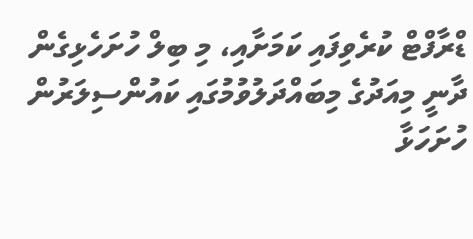ޑްރާފްޓް ކުރެވިފައި ކަމަށާއި، މި ބިލް ހުށަހެޅިގެން ދާނީ މިއަދުގެ މިބައްދަލުވުމުގައި ކައުންސިލަރުން ހުށަހަޅާ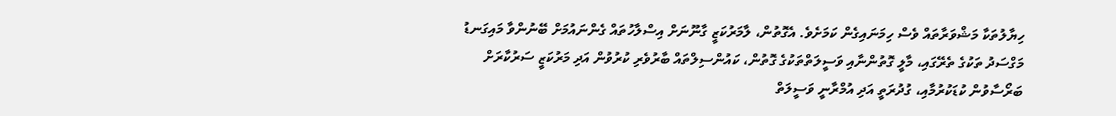ހިޔާލުތަކާ މަޝްވަރާތައް ވެސް ހިމަނައިގެން ކަމަށެވެ. އެގޮތުން، ލާމަރުކަޒީ ގާނޫނަށް އިސްލާހުތައް ގެންނައުމަށް ބޭނުންވާ މައިގަނޑު މަގްސަދު ތަކުގެ ތެރޭގައި، މާލީ ގޮތުންނާއި ވަސީލަތްތަކުގެ ގޮތުން، ކައުންސިލްތައް ބާރުވެރި ކުރުވުން އަދި މަރުކަޒީ ސަރުކާރަށް ބަރޯސާވުން ކުޑަކުރުމާއި، ގުދުރަތީ އަދި އުމްރާނީ ވަސީލަތް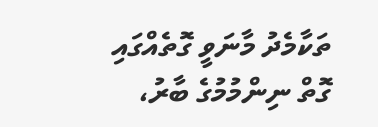ތަކާމެދު މާނަވީ ގޮތެއްގައި ގޮތް ނިންމުމުގެ ބާރު،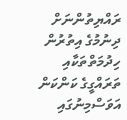ރައްޔިތުންނަށް ދިނުމުގެ އިތުރުން ހިދުމަތްތަކާއި ތަރައްގީގެ ކަންކަން އަވަސްމިނުގައި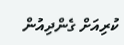ކުރިއަށް ގެންދިއުން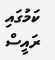ކަމުގައި ރައީސް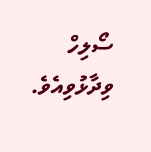ސޯލިހް ވިދާޅުވިއެވެ.